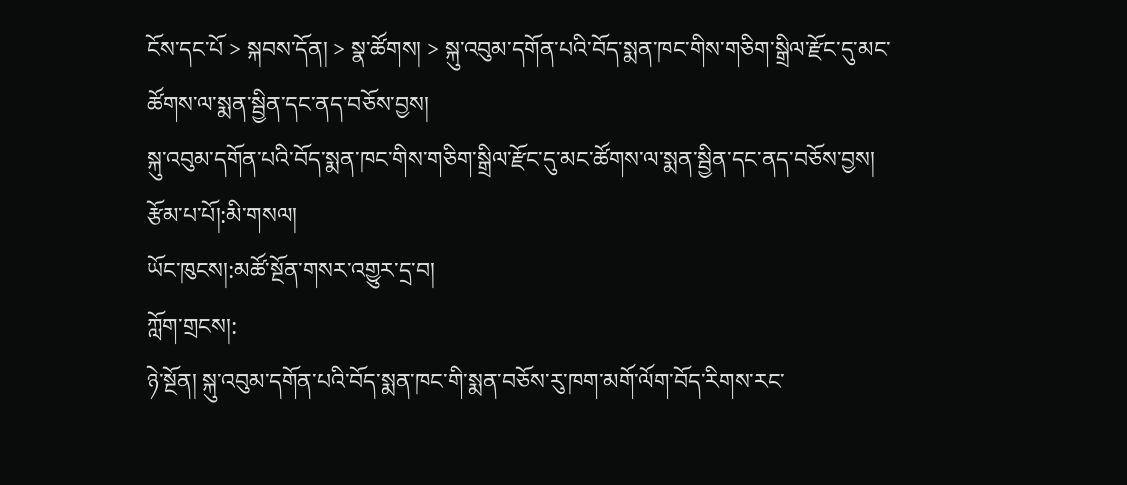ངོས་དང་པོ > སྐབས་དོན། > སྣ་ཚོགས། > སྐུ་འབུམ་དགོན་པའི་བོད་སྨན་ཁང་གིས་གཅིག་སྒྲིལ་རྫོང་དུ་མང་ཚོགས་ལ་སྨན་སྦྱིན་དང་ནད་བཅོས་བྱས།
སྐུ་འབུམ་དགོན་པའི་བོད་སྨན་ཁང་གིས་གཅིག་སྒྲིལ་རྫོང་དུ་མང་ཚོགས་ལ་སྨན་སྦྱིན་དང་ནད་བཅོས་བྱས།
རྩོམ་པ་པོ།:མི་གསལ།
ཡོང་ཁུངས།:མཚོ་སྔོན་གསར་འགྱུར་དྲ་བ།
ཀློག་གྲངས།:
ཉེ་སྔོན། སྐུ་འབུམ་དགོན་པའི་བོད་སྨན་ཁང་གི་སྨན་བཅོས་རུ་ཁག་མགོ་ལོག་བོད་རིགས་རང་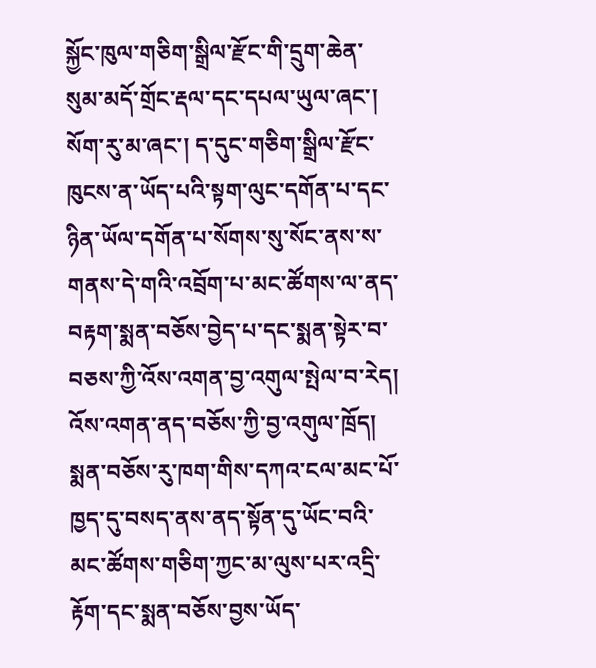སྐྱོང་ཁུལ་གཅིག་སྒྲིལ་རྫོང་གི་དྲུག་ཆེན་སུམ་མདོ་གྲོང་རྡལ་དང་དཔལ་ཡུལ་ཞང་། སོག་རུ་མ་ཞང་། ད་དུང་གཅིག་སྒྲིལ་རྫོང་ཁུངས་ན་ཡོད་པའི་སྟག་ལུང་དགོན་པ་དང་ཉིན་ཡོལ་དགོན་པ་སོགས་སུ་སོང་ནས་ས་གནས་དེ་གའི་འབྲོག་པ་མང་ཚོགས་ལ་ནད་བརྟག་སྨན་བཅོས་བྱེད་པ་དང་སྨན་སྟེར་བ་བཅས་ཀྱི་འོས་འགན་བྱ་འགུལ་སྤེལ་བ་རེད།
འོས་འགན་ནད་བཅོས་ཀྱི་བྱ་འགུལ་ཁྲོད། སྨན་བཅོས་རུ་ཁག་གིས་དཀའ་ངལ་མང་པོ་ཁྱད་དུ་བསད་ནས་ནད་སྟོན་དུ་ཡོང་བའི་མང་ཚོགས་གཅིག་ཀྱང་མ་ལུས་པར་འདྲི་རྟོག་དང་སྨན་བཅོས་བྱས་ཡོད་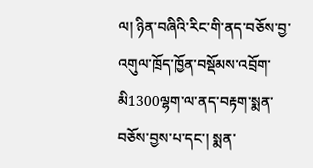ལ། ཉིན་བཞིའི་རིང་གི་ནད་བཅོས་བྱ་འགུལ་ཁྲོད་ཁྱོན་བསྡོམས་འབྲོག་མི1300ལྷག་ལ་ནད་བརྟག་སྨན་བཅོས་བྱས་པ་དང་། སྨན་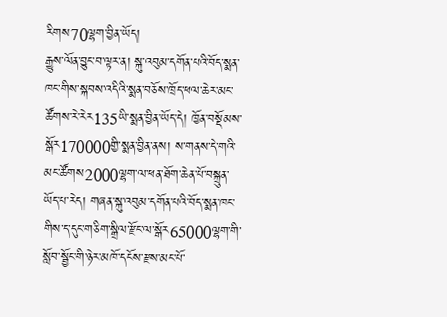རིགས70ལྷག་བྱིན་ཡོད།
རྒྱུས་ལོན་བྱུང་བ་ལྟར་ན། སྐུ་འབུམ་དགོན་པའི་བོད་སྨན་ཁང་གིས་སྐབས་འདིའི་སྨན་བཅོས་ཁྲོད་ཕལ་ཆེར་མང་ཚོགས་རེ་རེར135ཡི་སྨན་བྱིན་ཡོད་དེ། ཁྱོན་བསྡོམས་སྒོར170000གྱི་སྨན་བྱིན་ནས། ས་གནས་དེ་གའི་མང་ཚོགས2000ལྷག་ལ་ཕན་ཐོག་ཆེན་པོ་བསྐྲུན་ཡོད་པ་རེད། གཞན་སྐུ་འབུམ་དགོན་པའི་བོད་སྨན་ཁང་གིས་ད་དུང་གཅིག་སྒྲིལ་རྫོང་ལ་སྒོར65000ལྷག་གི་སློབ་སྦྱོང་གི་ཉེར་མཁོ་དངོས་རྫས་མང་པོ་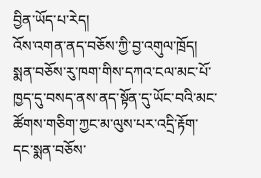བྱིན་ཡོད་པ་རེད།
འོས་འགན་ནད་བཅོས་ཀྱི་བྱ་འགུལ་ཁྲོད། སྨན་བཅོས་རུ་ཁག་གིས་དཀའ་ངལ་མང་པོ་ཁྱད་དུ་བསད་ནས་ནད་སྟོན་དུ་ཡོང་བའི་མང་ཚོགས་གཅིག་ཀྱང་མ་ལུས་པར་འདྲི་རྟོག་དང་སྨན་བཅོས་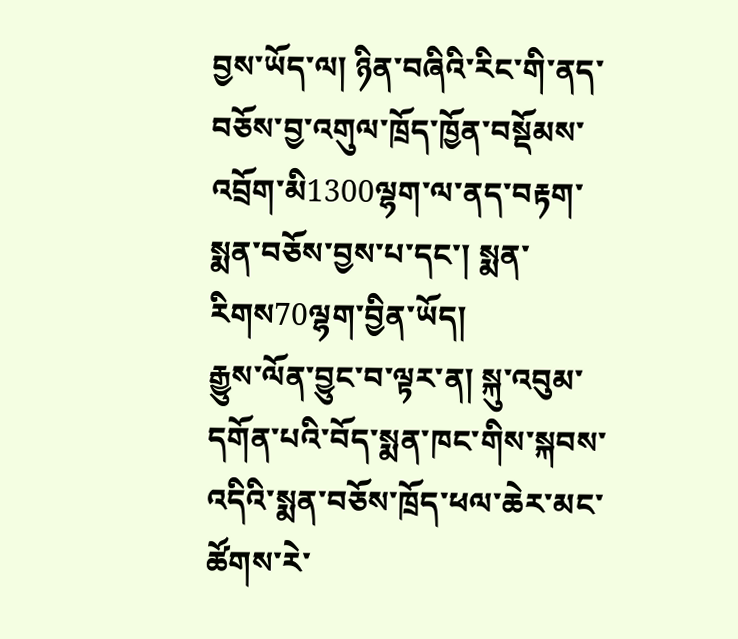བྱས་ཡོད་ལ། ཉིན་བཞིའི་རིང་གི་ནད་བཅོས་བྱ་འགུལ་ཁྲོད་ཁྱོན་བསྡོམས་འབྲོག་མི1300ལྷག་ལ་ནད་བརྟག་སྨན་བཅོས་བྱས་པ་དང་། སྨན་རིགས70ལྷག་བྱིན་ཡོད།
རྒྱུས་ལོན་བྱུང་བ་ལྟར་ན། སྐུ་འབུམ་དགོན་པའི་བོད་སྨན་ཁང་གིས་སྐབས་འདིའི་སྨན་བཅོས་ཁྲོད་ཕལ་ཆེར་མང་ཚོགས་རེ་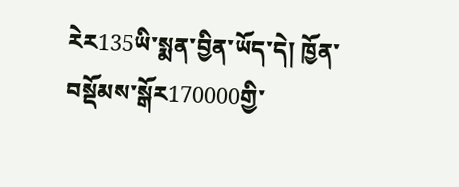རེར135ཡི་སྨན་བྱིན་ཡོད་དེ། ཁྱོན་བསྡོམས་སྒོར170000གྱི་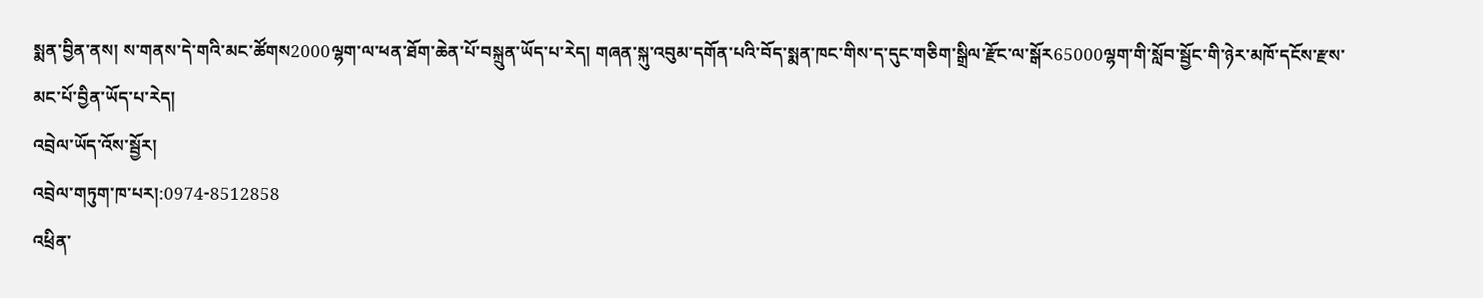སྨན་བྱིན་ནས། ས་གནས་དེ་གའི་མང་ཚོགས2000ལྷག་ལ་ཕན་ཐོག་ཆེན་པོ་བསྐྲུན་ཡོད་པ་རེད། གཞན་སྐུ་འབུམ་དགོན་པའི་བོད་སྨན་ཁང་གིས་ད་དུང་གཅིག་སྒྲིལ་རྫོང་ལ་སྒོར65000ལྷག་གི་སློབ་སྦྱོང་གི་ཉེར་མཁོ་དངོས་རྫས་མང་པོ་བྱིན་ཡོད་པ་རེད།
འབྲེལ་ཡོད་འོས་སྦྱོར།
འབྲེལ་གཏུག་ཁ་པར།:0974-8512858
འཕྲིན་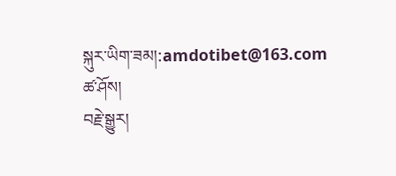སྐུར་ཡིག་ཟམ།:amdotibet@163.com
ཚ་ཤོས།
བརྗེ་སྒྱུར།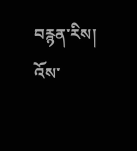བརྙན་རིས།
འོས་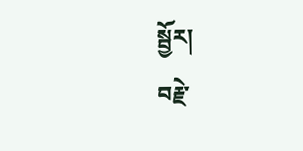སྦྱོར།
བརྗེ་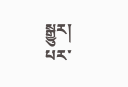སྒྱུར།
པར་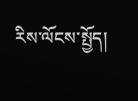རིས་ལོངས་སྤྱོད།